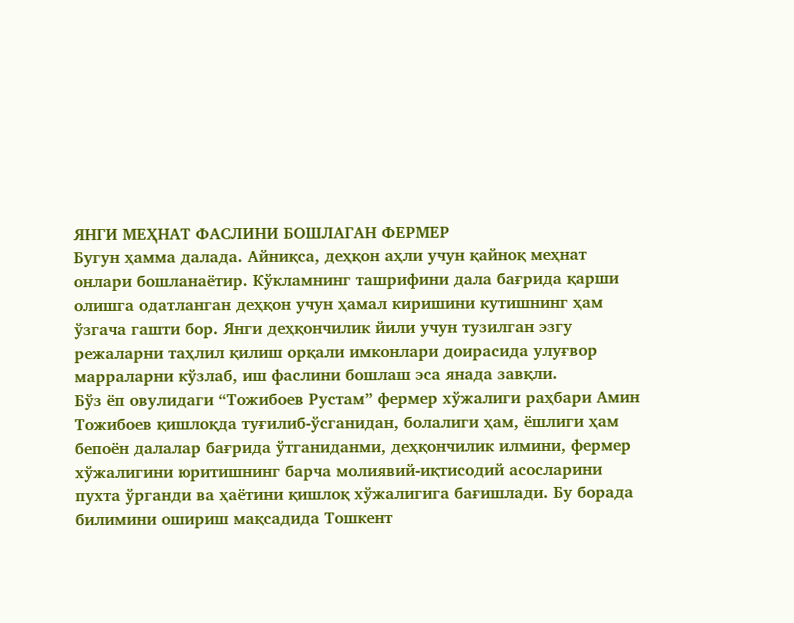ЯНГИ МЕҲНАТ ФАСЛИНИ БОШЛАГАН ФЕРМЕР
Бугун ҳамма далада. Айниқса, деҳқон аҳли учун қайноқ меҳнат онлари бошланаётир. Кўкламнинг ташрифини дала бағрида қарши олишга одатланган деҳқон учун ҳамал киришини кутишнинг ҳам ўзгача гашти бор. Янги деҳқончилик йили учун тузилган эзгу режаларни таҳлил қилиш орқали имконлари доирасида улуғвор марраларни кўзлаб, иш фаслини бошлаш эса янада завқли.
Бўз ёп овулидаги “Тожибоев Рустам” фермер хўжалиги раҳбари Амин Тожибоев қишлоқда туғилиб-ўсганидан, болалиги ҳам, ёшлиги ҳам бепоён далалар бағрида ўтганиданми, деҳқончилик илмини, фермер хўжалигини юритишнинг барча молиявий-иқтисодий асосларини пухта ўрганди ва ҳаётини қишлоқ хўжалигига бағишлади. Бу борада билимини ошириш мақсадида Тошкент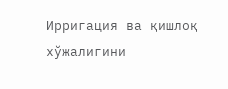Ирригация ва қишлоқ хўжалигини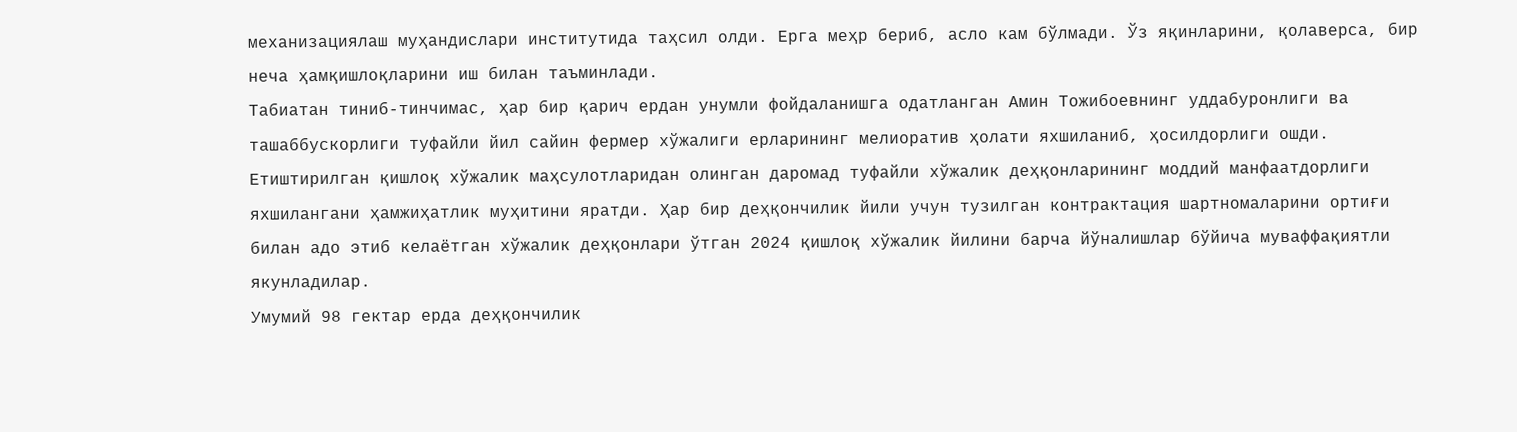механизациялаш муҳандислари институтида таҳсил олди. Ерга меҳр бериб, асло кам бўлмади. Ўз яқинларини, қолаверса, бир неча ҳамқишлоқларини иш билан таъминлади.
Табиатан тиниб-тинчимас, ҳар бир қарич ердан унумли фойдаланишга одатланган Амин Тожибоевнинг уддабуронлиги ва ташаббускорлиги туфайли йил сайин фермер хўжалиги ерларининг мелиоратив ҳолати яхшиланиб, ҳосилдорлиги ошди. Етиштирилган қишлоқ хўжалик маҳсулотларидан олинган даромад туфайли хўжалик деҳқонларининг моддий манфаатдорлиги яхшилангани ҳамжиҳатлик муҳитини яратди. Ҳар бир деҳқончилик йили учун тузилган контрактация шартномаларини ортиғи билан адо этиб келаётган хўжалик деҳқонлари ўтган 2024 қишлоқ хўжалик йилини барча йўналишлар бўйича муваффақиятли якунладилар.
Умумий 98 гектар ерда деҳқончилик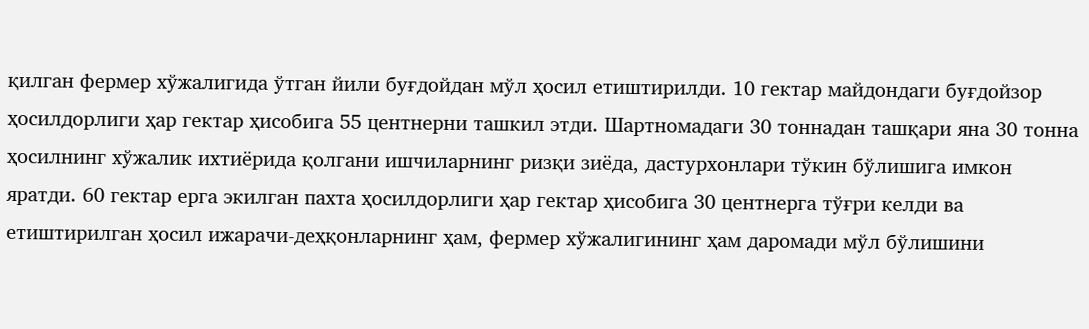қилган фермер хўжалигида ўтган йили буғдойдан мўл ҳосил етиштирилди. 10 гектар майдондаги буғдойзор ҳосилдорлиги ҳар гектар ҳисобига 55 центнерни ташкил этди. Шартномадаги 30 тоннадан ташқари яна 30 тонна ҳосилнинг хўжалик ихтиёрида қолгани ишчиларнинг ризқи зиёда, дастурхонлари тўкин бўлишига имкон яратди. 60 гектар ерга экилган пахта ҳосилдорлиги ҳар гектар ҳисобига 30 центнерга тўғри келди ва етиштирилган ҳосил ижарачи-деҳқонларнинг ҳам, фермер хўжалигининг ҳам даромади мўл бўлишини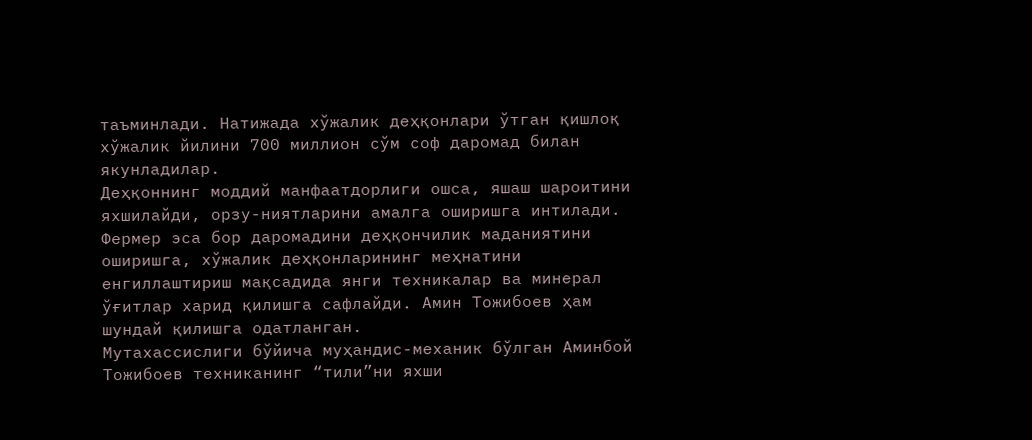таъминлади. Натижада хўжалик деҳқонлари ўтган қишлоқ хўжалик йилини 700 миллион сўм соф даромад билан якунладилар.
Деҳқоннинг моддий манфаатдорлиги ошса, яшаш шароитини яхшилайди, орзу-ниятларини амалга оширишга интилади. Фермер эса бор даромадини деҳқончилик маданиятини оширишга, хўжалик деҳқонларининг меҳнатини енгиллаштириш мақсадида янги техникалар ва минерал ўғитлар харид қилишга сафлайди. Амин Тожибоев ҳам шундай қилишга одатланган.
Мутахассислиги бўйича муҳандис-механик бўлган Аминбой Тожибоев техниканинг “тили”ни яхши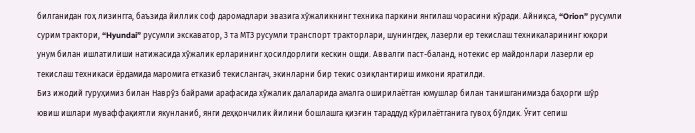билганидан гоҳ лизингга, баъзида йиллик соф даромадлари эвазига хўжаликнинг техника паркини янгилаш чорасини кўради. Айниқса, “Orion” русумли сурим трактори, “Hyundai” русумли экскаватор, 3 та МТЗ русумли транспорт тракторлари, шунингдек, лазерли ер текислаш техникаларининг юқори унум билан ишлатилиши натижасида хўжалик ерларининг ҳосилдорлиги кескин ошди. Аввалги паст-баланд, нотекис ер майдонлари лазерли ер текислаш техникаси ёрдамида маромига етказиб текислангач, экинларни бир текис озиқлантириш имкони яратилди.
Биз ижодий гуруҳимиз билан Наврўз байрами арафасида хўжалик далаларида амалга оширилаётган юмушлар билан танишганимизда баҳорги шўр ювиш ишлари муваффақиятли якунланиб, янги деҳқончилик йилини бошлашга қизғин тараддуд кўрилаётганига гувоҳ бўлдик. Ўғит сепиш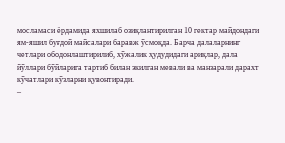мосламаси ёрдамида яхшилаб озиқлантирилган 10 гектар майдондаги ям-яшил буғдой майсалари баравж ўсмоқда. Барча далаларнинг четлари ободонлаштирилиб, хўжалик ҳудудидаги ариқлар, дала йўллари бўйларига тартиб билан экилган мевали ва манзарали дарахт кўчатлари кўзларни қувонтиради.
–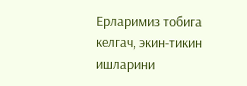Ерларимиз тобига келгач, экин-тикин ишларини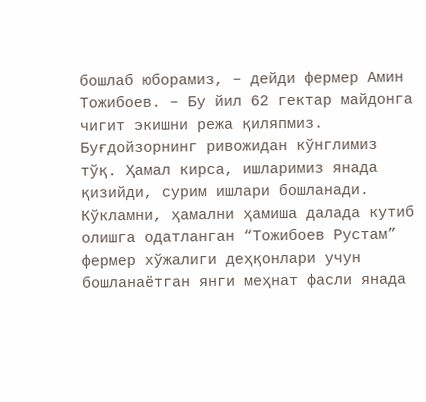бошлаб юборамиз, – дейди фермер Амин Тожибоев. – Бу йил 62 гектар майдонга чигит экишни режа қиляпмиз. Буғдойзорнинг ривожидан кўнглимиз тўқ. Ҳамал кирса, ишларимиз янада қизийди, сурим ишлари бошланади.
Кўкламни, ҳамални ҳамиша далада кутиб олишга одатланган “Тожибоев Рустам” фермер хўжалиги деҳқонлари учун бошланаётган янги меҳнат фасли янада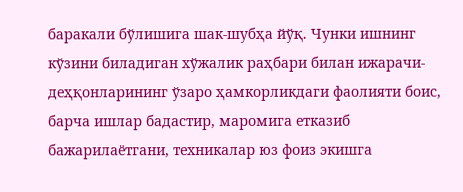баракали бўлишига шак-шубҳа йўқ. Чунки ишнинг кўзини биладиган хўжалик раҳбари билан ижарачи-деҳқонларининг ўзаро ҳамкорликдаги фаолияти боис, барча ишлар бадастир, маромига етказиб бажарилаётгани, техникалар юз фоиз экишга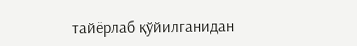тайёрлаб қўйилганидан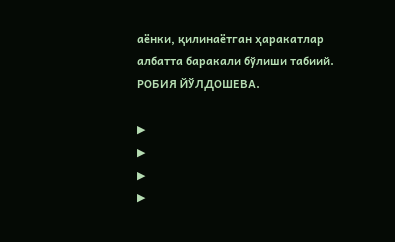аёнки, қилинаётган ҳаракатлар албатта баракали бўлиши табиий.
РОБИЯ ЙЎЛДОШЕВА.

▶
▶
▶
▶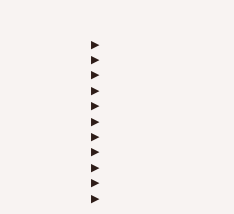▶
▶
▶
▶
▶
▶
▶
▶
▶
▶
▶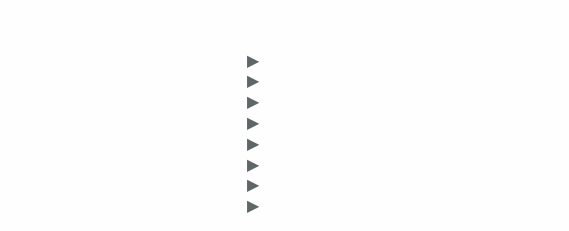▶
▶
▶
▶
▶
▶
▶
▶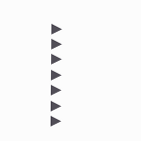▶
▶
▶
▶
▶
▶
▶